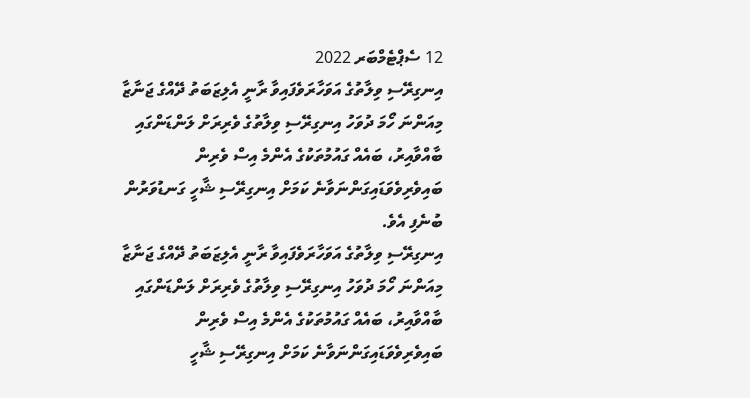12 ސެޕްޓެމްބަރ 2022
އިނގިރޭސި ވިލާތުގެ އަވަހާރަވެފައިވާ ރާނީ އެލިޒަބަތު ދޭއްގެ ޖަނާޒާ މިއަންނަ ހޯމަ ދުވަހު އިނގިރޭސި ވިލާތުގެ ވެރިރަށް ލަންޑަންގައި ބާއްވާއިރު، ބައެއް ގައުމުތަކުގެ އެންމެ އިސް ވެރިން ބައިވެރިވެވަޑައިގަންނަވާނެ ކަމަށް އިނގިރޭސި ޝާހީ ގަނޑުވަރުން ބުނެފި އެވެ.
އިނގިރޭސި ވިލާތުގެ އަވަހާރަވެފައިވާ ރާނީ އެލިޒަބަތު ދޭއްގެ ޖަނާޒާ މިއަންނަ ހޯމަ ދުވަހު އިނގިރޭސި ވިލާތުގެ ވެރިރަށް ލަންޑަންގައި ބާއްވާއިރު، ބައެއް ގައުމުތަކުގެ އެންމެ އިސް ވެރިން ބައިވެރިވެވަޑައިގަންނަވާނެ ކަމަށް އިނގިރޭސި ޝާހީ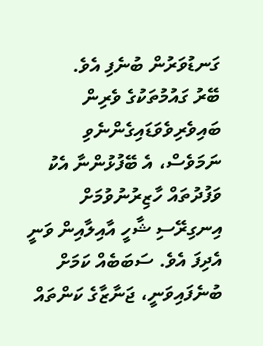ގަނޑުވަރުން ބުނެފި އެވެ.
ބޭރު ގައުމުތަކުގެ ވެރިން ބައިވެރިވެވަޑައިގެންނެވި ނަމަވެސް، އެ ބޭފުޅުންނާ އެކު ވަފުދުތައް ހާޒިރުނުވުމަށް އިނގިރޭސި ޝާހީ އާއިލާއިން ވަނީ އެދިފަ އެވެ. ސަބަބެއް ކަމަށް ބުނެފައިވަނީ، ޖަނާޒާގެ ކަންތައް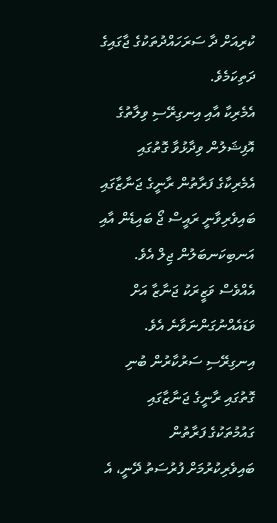ކުރިއަށް ދާ ސަރަހައްދުތަކުގެ ޖާގައިގެ ދަތިކަމެވެ.
އެމެރިކާ އާއި އިނގިރޭސި ވިލާތުގެ އޮފިޝަލުން ވިދާޅުވާ ގޮތުގައި އެމެރިކާގެ ފަރާތުން ރާނީގެ ޖަނާޒާގައި ބައިވެރިވާނީ ރައީސް ޖޯ ބައިޑެން އާއި އަނބިކަނބަލުން ޖިލް އެވެ. އެއްވެސް ވަޒީރަކު ޖަނާޒާ އަށް ވަޑައެއްނުގަންނަވާނެ އެވެ.
އިނގިރޭސި ސަރުކާރުން ބުނި ގޮތުގައި ރާނީގެ ޖަނާޒާގައި ގައުމުތަކުގެ ފަރާތުން ބައިވެރިކުރުމަށް ފުރުސަތު ދޭނީ، އެ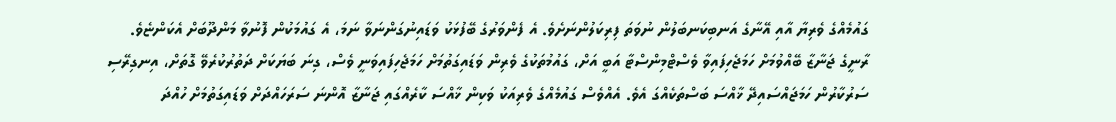ގައުމެއްގެ ވެރިޔާ އާއި އޭނާގެ އަނބިކަނބަލުން ނުވަތަ ފިރިކަލުންނަށެވެ. އެ ފެންވަރުގެ ބޭފުޅަކު ވަޑައިނުގަންނަވާ ނަމަ، އެ ގައުމަކުން ފޮނުވާ މަންދޫބަށް އެކަންޏެވެ.
ރާނީގެ ޖަނާޒާ ބޭއްވުމަށް ހަމަޖެހިފައިވާ ވެސްޓްމިންސްޓާ އަބީ އަށް، ގައުމުތަކުގެ ވެރިން ވަޑައިގަތުމަށް ހަމަޖެހިފައިވަނީ ވެސް، ގިނަ ބަޔަކަށް ދަތުރުކުރެވޭ ގޮތަށް، އިނގިރޭސި ސަރުކާރުން ހަމަޖައްސައިދޭ ޚާއްސަ ބަސްތަކެއްގަ އެވެ. އެއްވެސް ގައުމެއްގެ ވެރިއަކު ވަކިން ޚާއްސަ ކާރެއްގައި ޖަނާޒާ އޮންނަ ސަރަހައްދަށް ވަޑައިގަތުމަށް ހުއްދަ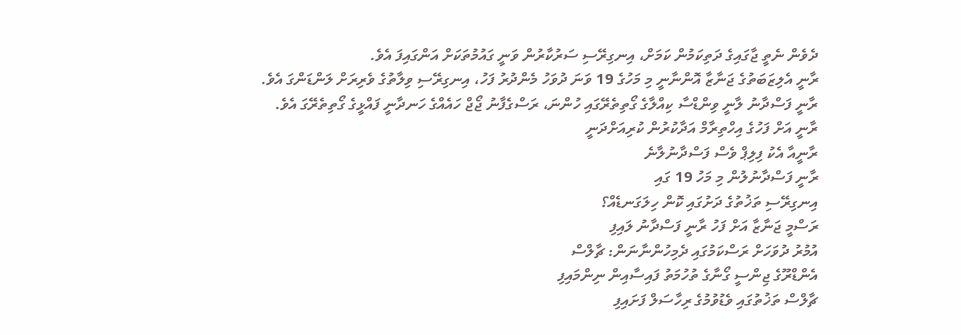ދެވެން ނެތީ ޖާގައިގެ ދަތިކަމުން ކަމަށް، އިނގިރޭސި ސަރުކާރުން ވަނީ ގައުމުތަކަށް އަންގައިފަ އެވެ.
ރާނީ އެލިޒަބަތުގެ ޖަނާޒާ އޮންނާނީ މި މަހުގެ 19 ވަނަ ދުވަހު މެންދުރު ފަހު، އިނގިރޭސި ވިލާތުގެ ވެރިރަށް ލަންޑަންގަ އެވެ. ރާނީ ފަސްދާނު ލާނީ ވިންޑްސާ ކިއްލާގެ ގޯތިތެރޭގައި ހުންނަ، ރަސްގެފާނު ޖޯޖް ހައެއްގެ ހަނދާނީ ފައްޅީގެ ގޯތިތެރޭގަ އެވެ.
ރާނީ އަށް ފަހުގެ އިހްތިރާމް އަދާކުރުން ކުރިއަށްދަނީ
ރާނީއާ އެކު ފިލިޕް ވެސް ފަސްދާނުލާނެ
ރާނީ ފަސްދާނުލުން މި މަހު 19 ގައި
އިނގިރޭސި ތަޚުތުގެ ދަށުގައި ކޮން ހިލަގަނޑެއް؟
ރަސްމީ ޖަނާޒާ އަށް ފަހު ރާނީ ފަސްދާނު ލައިފި
އުމުރު ދުވަހަށް ރަސްކަމުގައި ދެމިހުންނާނަން: ޗާލްސް
އެންޑްރޫގެ ޖިންސީ ގޯނާގެ ތުހުމަތު ފައިސާއިން ނިންމައިފި
ޗާލްސް ތަޚުތުގައި ވެޑުވުމުގެ ރިހާސަލް ފަށައިފި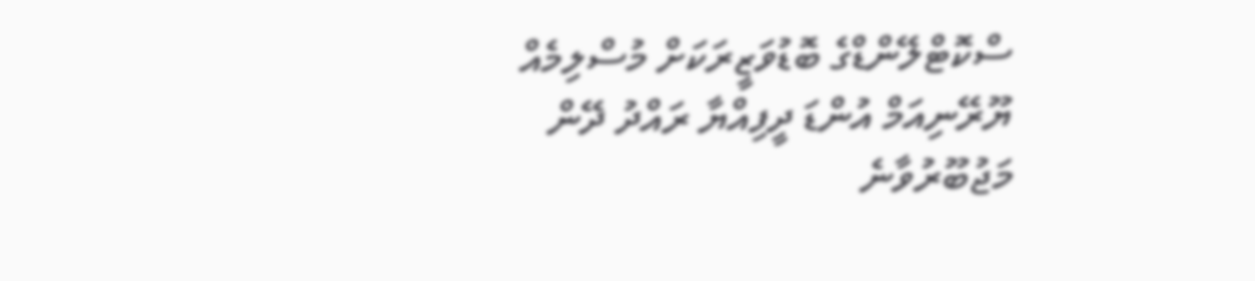ސްކޮޓްލޭންޑްގެ ބޮޑުވަޒީރަކަށް މުސްލިމެއް
ޔޫރޭނިއަމް އުންޑަ ދީފިއްޔާ ރައްދު ދޭން މަޖުބޫރުވާނެ